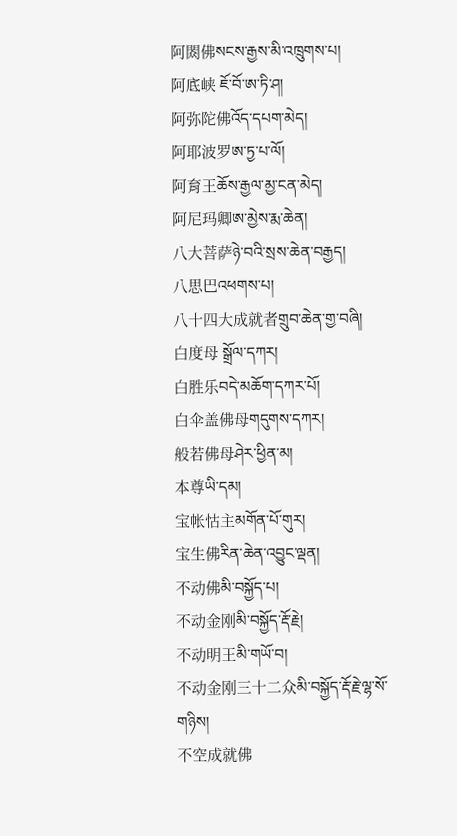阿閦佛སངས་རྒྱས་མི་འཁྲུགས་པ།
阿底峡 ཇོ་བོ་ཨ་ཏི་ཤ།
阿弥陀佛འོད་དཔག་མེད།
阿耶波罗ཨ་ཏྱ་པ་ལོ།
阿育王ཆོས་རྒྱལ་མྱ་ངན་མེད།
阿尼玛卿ཨ་མྱེས་རྨ་ཆེན།
八大菩萨ཉེ་བའི་སྲས་ཆེན་བརྒྱད།
八思巴འཕགས་པ།
八十四大成就者གྲུབ་ཆེན་གྱ་བཞི།
白度母 སྒྲོལ་དཀར།
白胜乐བདེ་མཆོག་དཀར་པོ།
白伞盖佛母གདུགས་དཀར།
般若佛母ཤེར་ཕྱིན་མ།
本尊ཡི་དམ།
宝帐怙主མགོན་པོ་གུར།
宝生佛རིན་ཆེན་འབྱུང་ལྡན།
不动佛མི་བསྐྱོད་པ།
不动金刚མི་བསྐྱོད་རྡོ་རྗེ།
不动明王མི་གཡོ་བ།
不动金刚三十二众མི་བསྐྱོད་རྡོ་རྗེ་ལྷ་སོ་གཉིས།
不空成就佛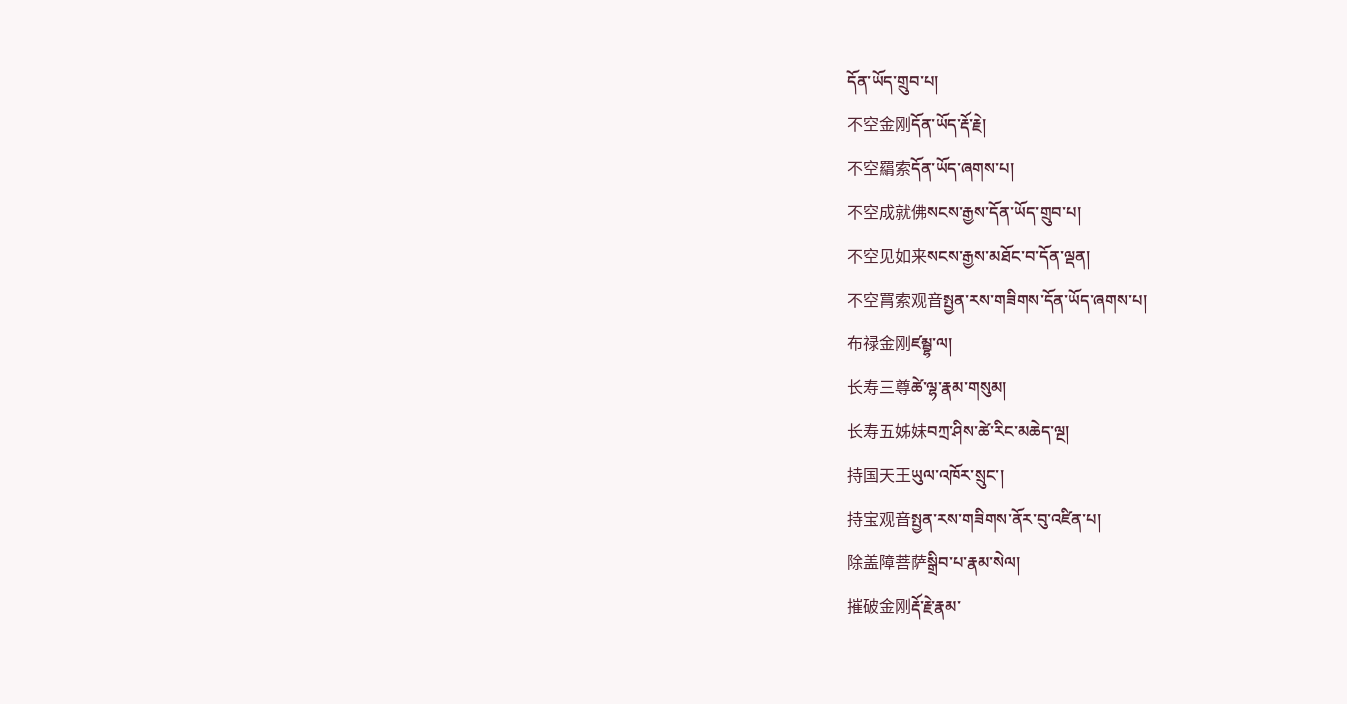དོན་ཡོད་གྲུབ་པ།
不空金刚དོན་ཡོད་རྡོ་རྗེ།
不空羂索དོན་ཡོད་ཞགས་པ།
不空成就佛སངས་རྒྱས་དོན་ཡོད་གྲུབ་པ།
不空见如来སངས་རྒྱས་མཐོང་བ་དོན་ལྡན།
不空罥索观音སྤྱན་རས་གཟིགས་དོན་ཡོད་ཞགས་པ།
布禄金刚ཛམྦྷ་ལ།
长寿三尊ཚེ་ལྷ་རྣམ་གསུམ།
长寿五姊妹བཀྲ་ཤིས་ཚེ་རིང་མཆེད་ལྔ།
持国天王ཡུལ་འཁོར་སྲུང་།
持宝观音སྤྱན་རས་གཟིགས་ནོར་བུ་འཛིན་པ།
除盖障菩萨སྒྲིབ་པ་རྣམ་སེལ།
摧破金刚རྡོ་རྗེ་རྣམ་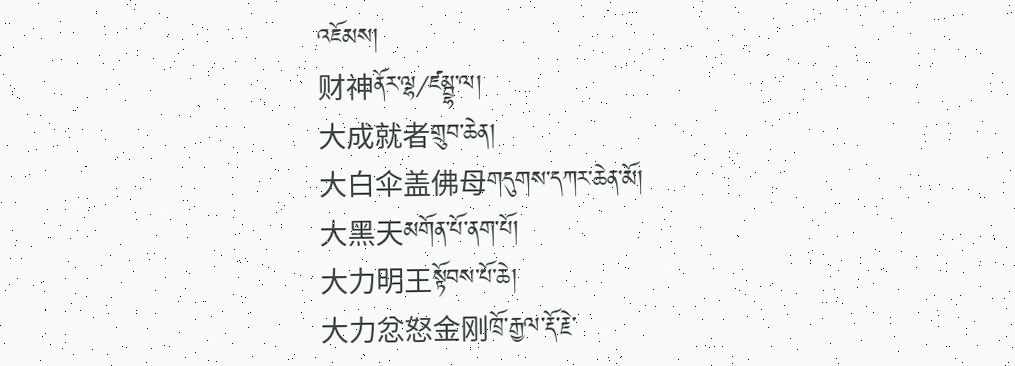འཇོམས།
财神ནོར་ལྷ∕ཛམྦྷ་ལ།
大成就者གྲུབ་ཆེན།
大白伞盖佛母གདུགས་དཀར་ཆེན་མོ།
大黑天མགོན་པོ་ནག་པོ།
大力明王སྟོབས་པོ་ཆེ།
大力忿怒金刚ཁྲོ་རྒྱལ་རྡོ་རྗེ་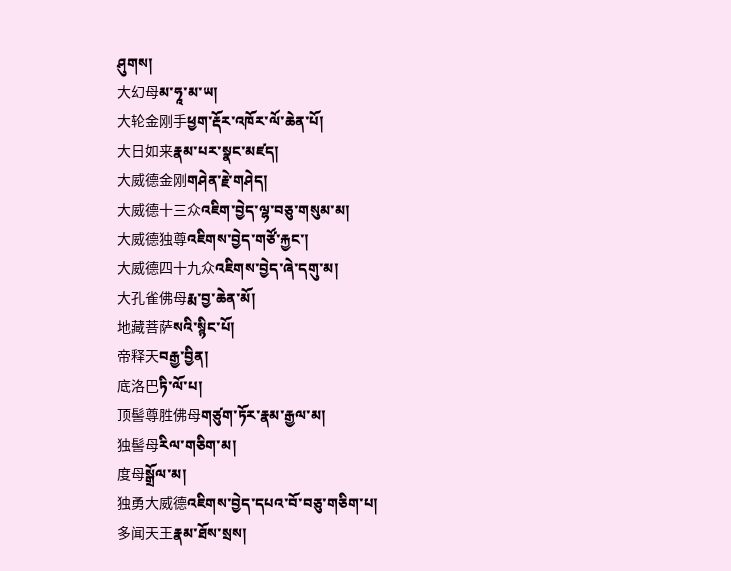ཤུགས།
大幻母མ་ཧཱ་མ་ཡ།
大轮金刚手ཕྱག་རྡོར་འཁོར་ལོ་ཆེན་པོ།
大日如来རྣམ་པར་སྣང་མཛད།
大威德金刚གཤེན་རྗེ་གཤེད།
大威德十三众འཇིག་བྱེད་ལྷ་བཅུ་གསུམ་མ།
大威德独尊འཇིགས་བྱེད་གཙོ་རྐྱང་།
大威德四十九众འཇིགས་བྱེད་ཞེ་དགུ་མ།
大孔雀佛母རྨ་བྱ་ཆེན་མོ།
地藏菩萨སའི་སྙིང་པོ།
帝释天བརྒྱ་བྱིན།
底洛巴ཏི་ལོ་པ།
顶髻尊胜佛母གཙུག་ཏོར་རྣམ་རྒྱལ་མ།
独髻母རིལ་གཅིག་མ།
度母སྒྲོལ་མ།
独勇大威德འཇིགས་བྱེད་དཔའ་བོ་བཅུ་གཅིག་པ།
多闻天王རྣམ་ཐོས་སྲས།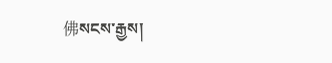佛སངས་རྒྱས།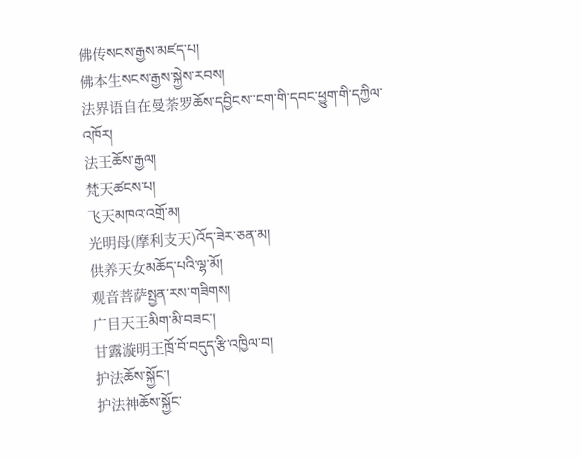佛传སངས་རྒྱས་མཛད་པ།
佛本生སངས་རྒྱས་སྐྱེས་རབས།
法界语自在曼荼罗ཆོས་དབྱིངས་་ངག་གི་དབང་ཕྱུག་གི་དཀྱིལ་འཁོར།
法王ཆོས་རྒྱལ།
梵天ཚངས་པ།
飞天མཁའ་འགྲོ་མ།
光明母(摩利支天)འོད་ཟེར་ཅན་མ།
供养天女མཆོད་པའི་ལྷ་མོ།
观音菩萨སྤྱན་རས་གཟིགས།
广目天王མིག་མི་བཟང་།
甘露漩明王ཁྲོ་བོ་བདུད་རྩི་འཁྱིལ་བ།
护法ཆོས་སྐྱོང་།
护法神ཆོས་སྐྱོང་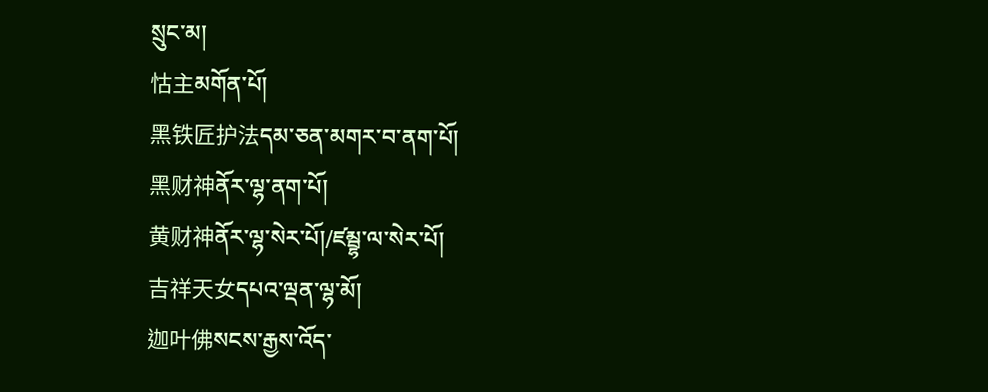སྲུང་མ།
怙主མགོན་པོ།
黑铁匠护法དམ་ཅན་མགར་བ་ནག་པོ།
黑财神ནོར་ལྷ་ནག་པོ།
黄财神ནོར་ལྷ་སེར་པོ།∕ཛམྦྷ་ལ་སེར་པོ།
吉祥天女དཔའ་ལྡན་ལྷ་མོ།
迦叶佛སངས་རྒྱས་འོད་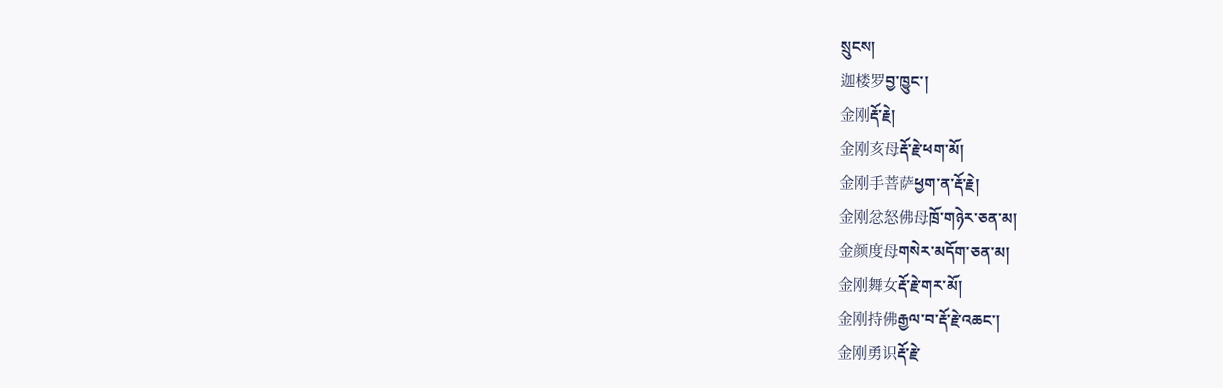སྲུངས།
迦楼罗བྱ་ཁྱུང་།
金刚རྡོ་རྗེ།
金刚亥母རྡོ་རྗེ་ཕག་མོ།
金刚手菩萨ཕྱག་ན་རྡོ་རྗེ།
金刚忿怒佛母ཁྲོ་གཉེར་ཅན་མ།
金颜度母གསེར་མདོག་ཅན་མ།
金刚舞女རྡོ་རྗེ་གར་མོ།
金刚持佛རྒྱལ་བ་རྡོ་རྗེ་འཆང་།
金刚勇识རྡོ་རྗེ་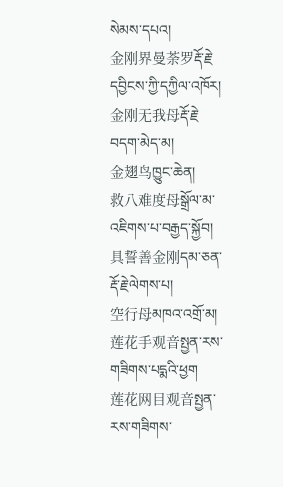སེམས་དཔའ།
金刚界曼荼罗རྡོ་རྗེ་དབྱིངས་ཀྱི་དཀྱིལ་འཁོར།
金刚无我母རྡོ་རྗེ་བདག་མེད་མ།
金翅鸟ཁྱུང་ཆེན།
救八难度母སྒྲོལ་མ་འཇིགས་པ་བརྒྱད་སྐྱོབ།
具誓善金刚དམ་ཅན་རྡོ་རྗེ་ལེགས་པ།
空行母མཁའ་འགྲོ་མ།
莲花手观音སྤྱན་རས་གཟིགས་པདྨའི་ཕྱག
莲花网目观音སྤྱན་རས་གཟིགས་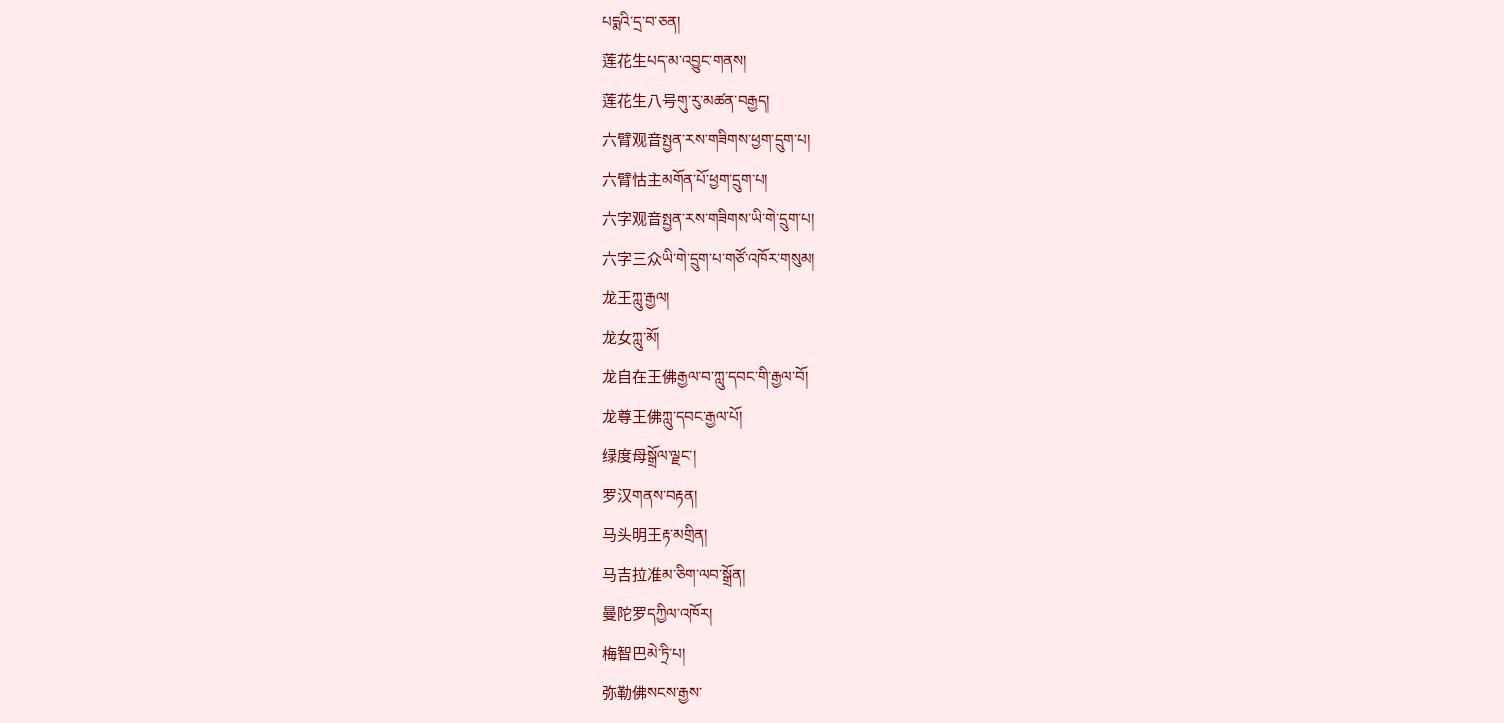པདྨའི་དྲ་བ་ཅན།
莲花生པད་མ་འབྱུང་གནས།
莲花生八号གུ་རུ་མཚན་བརྒྱད།
六臂观音སྤྱན་རས་གཟིགས་ཕྱག་དྲུག་པ།
六臂怙主མགོན་པོ་ཕྱག་དྲུག་པ།
六字观音སྤྱན་རས་གཟིགས་ཡི་གེ་དྲུག་པ།
六字三众ཡི་གེ་དྲུག་པ་གཙོ་འཁོར་གསུམ།
龙王ཀླུ་རྒྱལ།
龙女ཀླུ་མོ།
龙自在王佛རྒྱལ་བ་ཀླུ་དབང་གི་རྒྱལ་བོ།
龙尊王佛ཀླུ་དབང་རྒྱལ་པོ།
绿度母སྒྲོལ་ལྗང་།
罗汉གནས་བརྟན།
马头明王རྟ་མགྲིན།
马吉拉准མ་ཅིག་ལབ་སྒྲོན།
曼陀罗དཀྱིལ་འཁོར།
梅智巴མེ་ཏྲི་པ།
弥勒佛སངས་རྒྱས་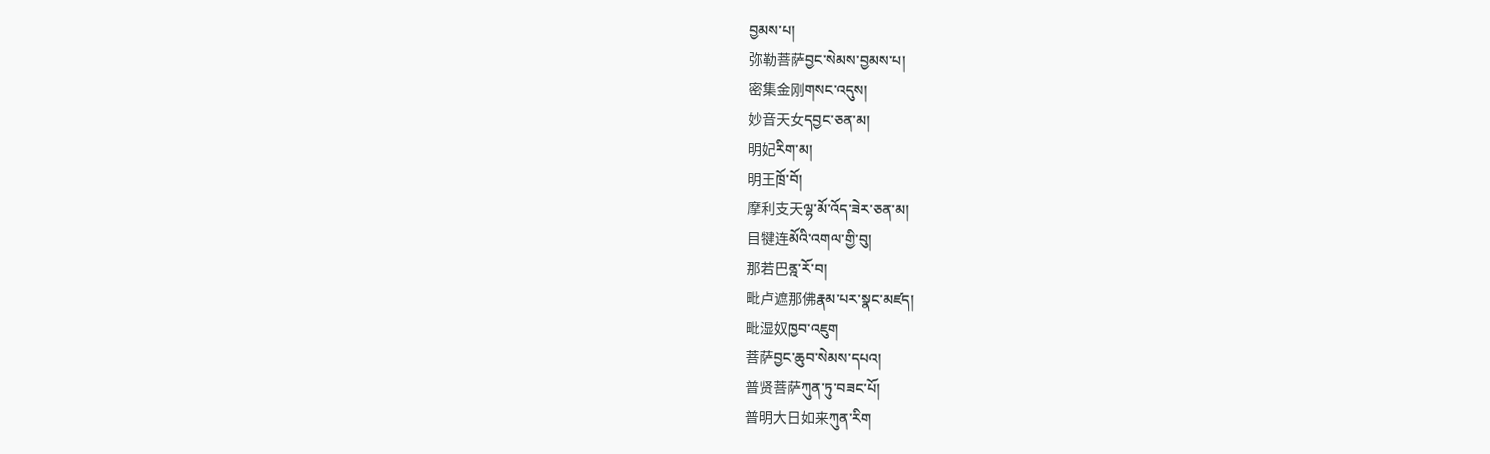བྱམས་པ།
弥勒菩萨བྱང་སེམས་བྱམས་པ།
密集金刚གསང་འདུས།
妙音天女དབྱང་ཅན་མ།
明妃རིག་མ།
明王ཁྲོ་བོ།
摩利支天ལྷ་མོ་འོད་ཟེར་ཅན་མ།
目犍连མོའི་འགལ་གྱི་བུ།
那若巴ནྰ་རོ་བ།
毗卢遮那佛རྣམ་པར་སྣང་མཛད།
毗湿奴ཁྱབ་འཇུག
菩萨བྱང་ཆུབ་སེམས་དཔའ།
普贤菩萨ཀུན་ཏུ་བཟང་པོ།
普明大日如来ཀུན་རིག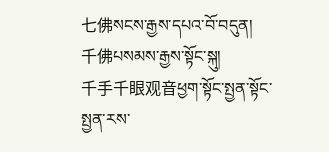七佛སངས་རྒྱས་དཔའ་བོ་བདུན།
千佛པསམས་རྒྱས་སྟོང་སྐུ།
千手千眼观音ཕྱག་སྟོང་སྤྱན་སྟོང་སྤྱན་རས་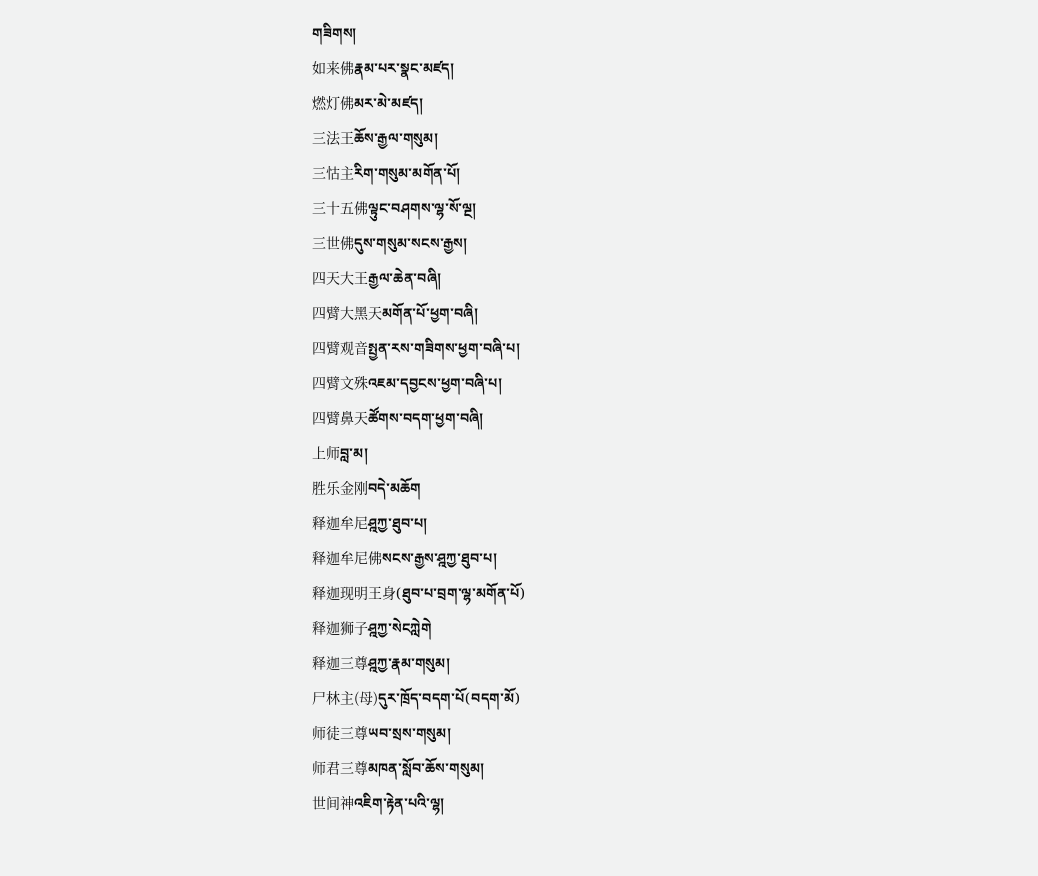གཟིགས།
如来佛རྣམ་པར་སྣང་མཛད།
燃灯佛མར་མེ་མཛད།
三法王ཆོས་རྒྱལ་གསུམ།
三怙主རིག་གསུམ་མགོན་པོ།
三十五佛ལྟུང་བཤགས་ལྷ་སོ་ལྔ།
三世佛དུས་གསུམ་སངས་རྒྱས།
四天大王རྒྱལ་ཆེན་བཞི།
四臂大黑天མགོན་པོ་ཕྱག་བཞི།
四臂观音སྤྱན་རས་གཟིགས་ཕྱག་བཞི་པ།
四臂文殊འཇམ་དབྱངས་ཕྱག་བཞི་པ།
四臂鼻天ཚོགས་བདག་ཕྱག་བཞི།
上师བླ་མ།
胜乐金刚བདེ་མཆོག
释迦牟尼ཤྰཀྱ་ཐུབ་པ།
释迦牟尼佛སངས་རྒྱས་ཤྰཀྱ་ཐུབ་པ།
释迦现明王身(ཐུབ་པ་བྲག་ལྷ་མགོན་པོ)
释迦狮子ཤྰཀྱ་སེངཀླེགེ
释迦三尊ཤྰཀྱ་རྣམ་གསུམ།
尸林主(母)དུར་ཁྲོད་བདག་པོ(བདག་མོ)
师徒三尊ཡབ་སྲས་གསུམ།
师君三尊མཁན་སློབ་ཆོས་གསུམ།
世间神འཇིག་རྟེན་པའི་ལྷ།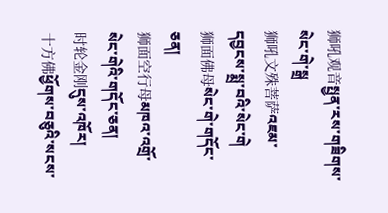狮吼观音སྤྱན་རས་གཟིགས་སེང་གེ་སྒྲ
狮吼文殊菩萨འཇམ་དབྱངས་སྨྲ་བའི་སེང་གེ
狮面佛母སེང་གེ་གདོང་ཅན།
狮面空行母མཁའ་འགྲོ་སེང་གེའི་གདོང་ཅན།
时轮金刚དུས་འཁོར།
十方佛ཕྱོགས་བཅུའི་སངས་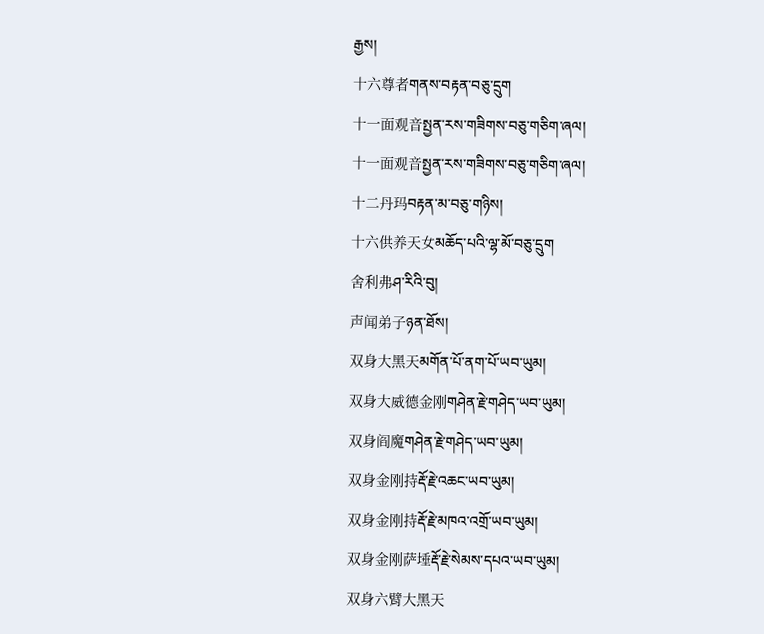རྒྱས།
十六尊者གནས་བརྟན་བཅུ་དྲུག
十一面观音སྤྱན་རས་གཟིགས་བཅུ་གཅིག་ཞལ།
十一面观音སྤྱན་རས་གཟིགས་བཅུ་གཅིག་ཞལ།
十二丹玛བརྟན་མ་བཅུ་གཉིས།
十六供养天女མཆོད་པའི་ལྷ་མོ་བཅུ་དྲུག
舍利弗ཤ་རིའི་བུ།
声闻弟子ཉན་ཐོས།
双身大黑天མགོན་པོ་ནག་པོ་ཡབ་ཡུམ།
双身大威德金刚གཤེན་རྗེ་གཤེད་ཡབ་ཡུམ།
双身阎魔གཤེན་རྗེ་གཤེད་ཡབ་ཡུམ།
双身金刚持རྡོ་རྗེ་འཆང་ཡབ་ཡུམ།
双身金刚持རྡོ་རྗེ་མཁའ་འགྲོ་ཡབ་ཡུམ།
双身金刚萨埵རྡོ་རྗེ་སེམས་དཔའ་ཡབ་ཡུམ།
双身六臂大黑天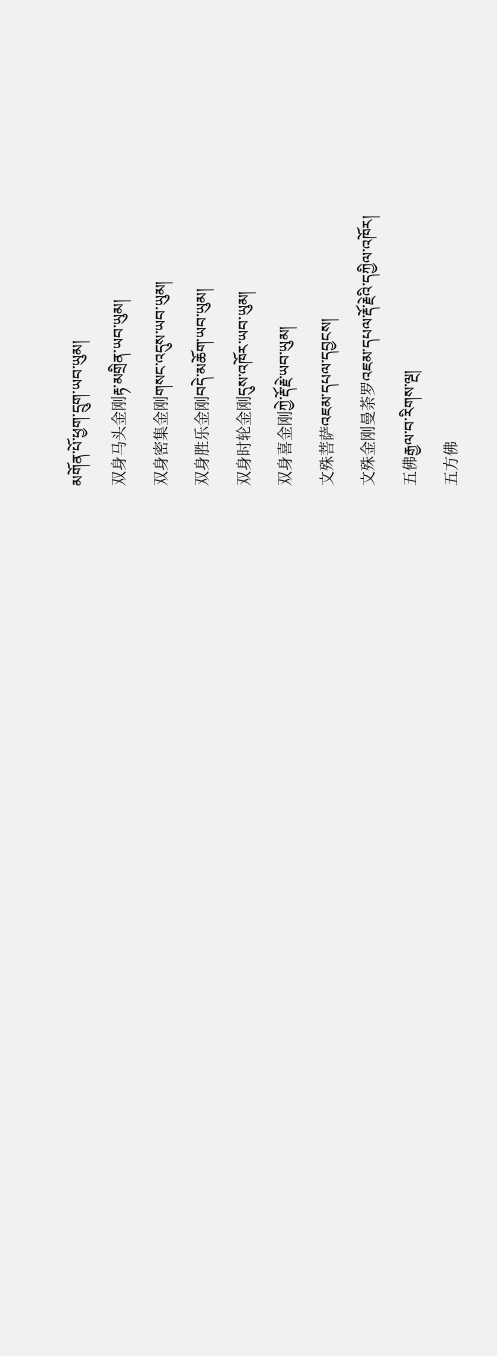མགོན་པོ་ཕྱག་དྲུག་ཡབ་ཡུམ།
双身马头金刚རྟ་མགྲིན་ཡབ་ཡུམ།
双身密集金刚གསང་འདུས་ཡབ་ཡུམ།
双身胜乐金刚བདེ་མཆོག་ཡབ་ཡུམ།
双身时轮金刚དུས་འཁོར་ཡབ་ཡུམ།
双身喜金刚ཀྱེ་རྡོ་རྗེ་ཡབ་ཡུམ།
文殊菩萨འཇམ་དཔལ་དབྱངས།
文殊金刚曼荼罗འཇམ་དཔལ་རྡོ་རྗེའི་དཀྱིལ་འཁོར།
五佛རྒྱལ་བ་རིགས་ལྔ།
五方佛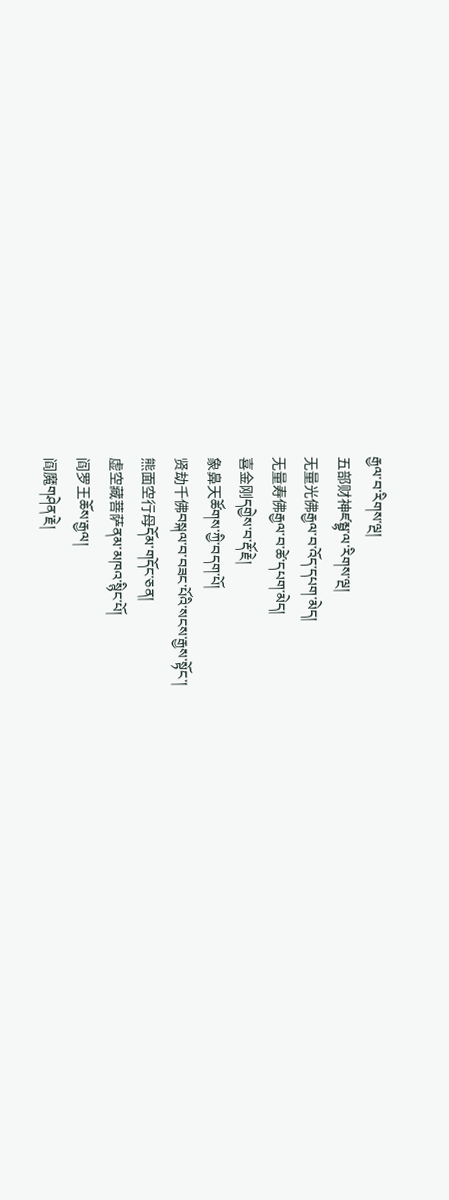རྒྱལ་བ་རིགས་ལྔ།
五部财神ཛམྦྷ་ལ་རིགས་ལྔ།
无量光佛རྒྱལ་བ་འོད་དཔག་མེད།
无量寿佛རྒྱལ་བ་ཚེ་དཔག་མེད།
喜金刚དགྱེས་བ་རྡོ་རྗེ།
象鼻天ཚོགས་ཀྱི་བདག་པོ།
贤劫千佛བསྐལ་བ་བཟང་པོའི་སངས་རྒྱས་སྟོང་།
熊面空行母དོམ་གདོང་ཅན།
虚空藏菩萨ནམ་མཁའ་སྙིང་པོ།
阎罗王ཆོས་རྒྱལ།
阎魔གཤེན་རྗེ།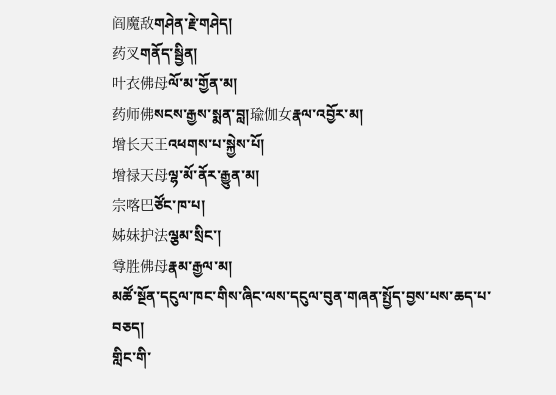阎魔敌གཤེན་རྗེ་གཤེད།
药叉གནོད་སྦྱིན།
叶衣佛母ལོ་མ་གྱོན་མ།
药师佛སངས་རྒྱས་སྨན་བླ།瑜伽女རྣལ་འབྱོར་མ།
增长天王འཕགས་པ་སྐྱེས་པོ།
增禄天母ལྷ་མོ་ནོར་རྒྱུན་མ།
宗喀巴ཙོང་ཁ་པ།
姊妹护法ལྕམ་སྲིང་།
尊胜佛母རྣམ་རྒྱལ་མ།
མཚོ་སྔོན་དངུལ་ཁང་གིས་ཞིང་ལས་དངུལ་བུན་གཞན་སྤྱོད་བྱས་པས་ཆད་པ་བཅད།
གླིང་གི་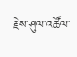རྗེས་ཤུལ་འཚོལ་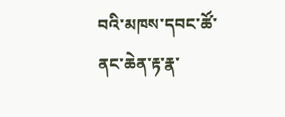བའི་མཁས་དབང་ཚོ་ནང་ཆེན་རྟ་རྣ་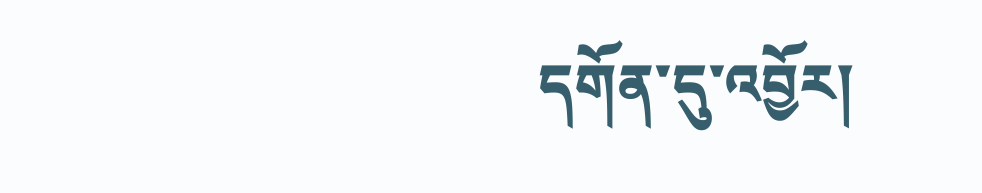དགོན་དུ་འབྱོར།